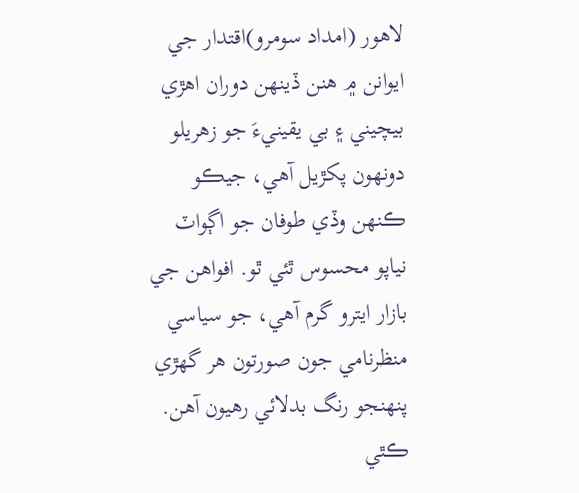لاهور (امداد سومرو)اقتدار جي ايوانن ۾ هنن ڏينهن دوران اهڙي بيچيني ۽ بي يقينيءَ جو زهريلو دونهون پکڙيل آهي، جيڪو ڪنهن وڏي طوفان جو اڳواٽ نياپو محسوس ٿئي ٿو. افواهن جي بازار ايترو گرم آهي، جو سياسي منظرنامي جون صورتون هر گهڙي پنهنجو رنگ بدلائي رهيون آهن. ڪٿي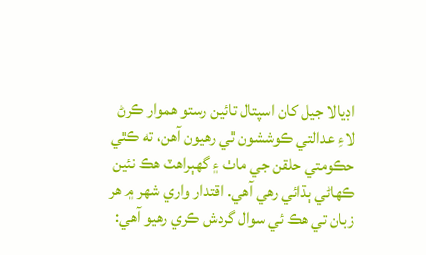اڊيالا جيل کان اسپتال تائين رستو هموار ڪرڻ لاءِ عدالتي ڪوششون ٿي رهيون آهن، ته ڪٿي حڪومتي حلقن جي ماٺ ۽ گهٻراهٽ هڪ نئين ڪهاڻي ٻڌائي رهي آهي. اقتدار واري شهر ۾ هر زبان تي هڪ ئي سوال گردش ڪري رهيو آهي: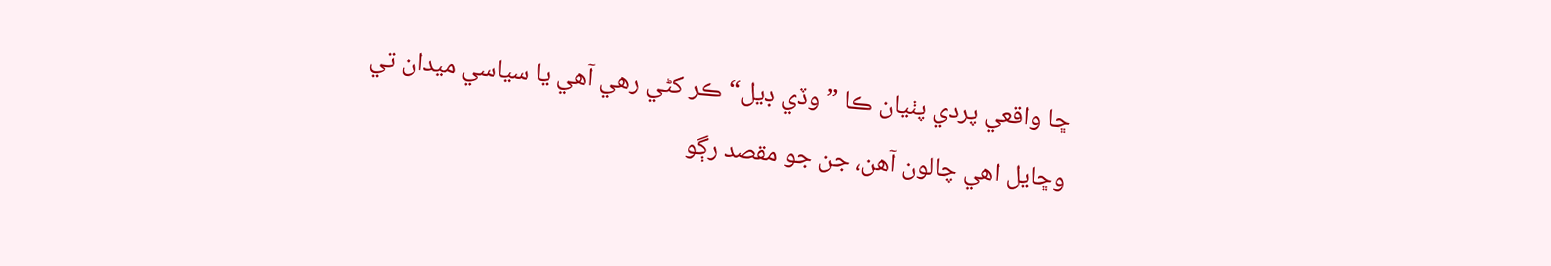ڇا واقعي پردي پٺيان ڪا ”وڏي ڊيل“ ڪر کڻي رهي آهي يا سياسي ميدان تي وڇايل اهي چالون آهن، جن جو مقصد رڳو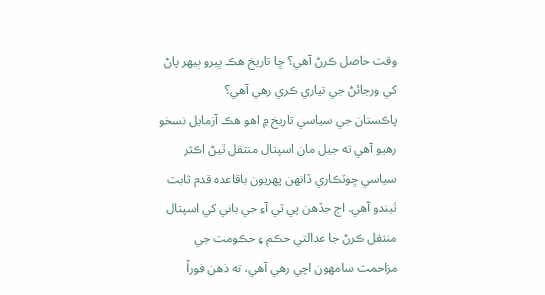وقت حاصل ڪرڻ آهي؟ ڇا تاريخ هڪ ڀيرو ٻيهر پاڻ کي ورجائڻ جي تياري ڪري رهي آهي؟
پاڪستان جي سياسي تاريخ ۾ اهو هڪ آزمايل نسخو رهيو آهي ته جيل مان اسپتال منتقل ٿيڻ اڪثر سياسي ڇوٽڪاري ڏانهن پهريون باقاعده قدم ثابت ٿيندو آهي. اڄ جڏهن پي ٽي آءِ جي باني کي اسپتال منتقل ڪرڻ جا عدالتي حڪم ۽ حڪومت جي مزاحمت سامهون اچي رهي آهي، ته ذهن فوراً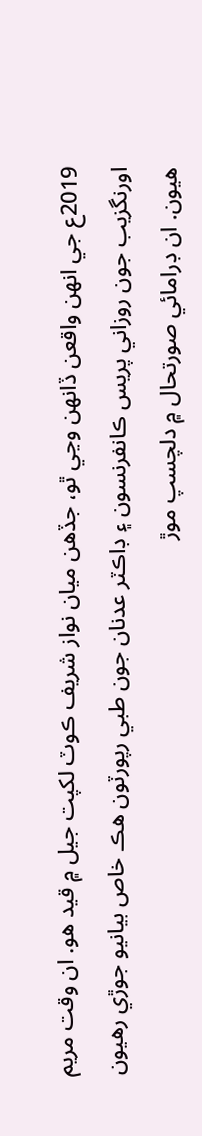2019ع جي انهن واقعن ڏانهن وڃي ٿو، جڏهن ميان نواز شريف ڪوٽ لکپت جيل ۾ قيد هو. ان وقت مريم اورنگزيب جون روزاني پريس ڪانفرنسون ۽ ڊاڪٽر عدنان جون طبي رپورٽون هڪ خاص بيانيو جوڙي رهيون هيون. ان ڊرامائي صورتحال ۾ دلچسپ موڙ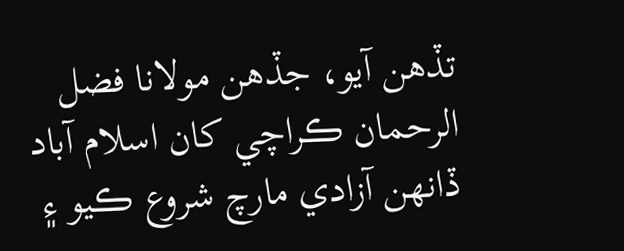تڏهن آيو، جڏهن مولانا فضل الرحمان ڪراچي کان اسلام آباد ڏانهن آزادي مارچ شروع ڪيو ۽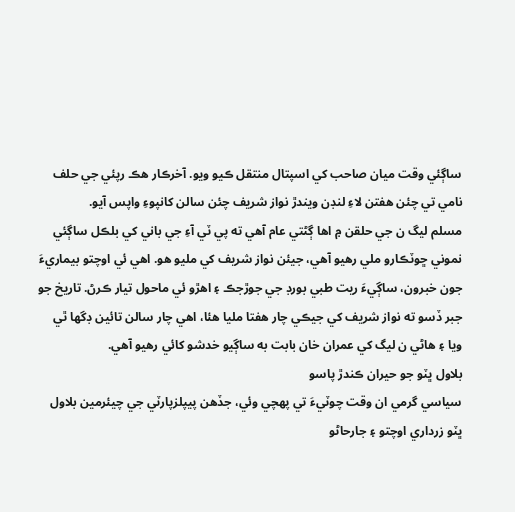ساڳئي وقت ميان صاحب کي اسپتال منتقل ڪيو ويو. آخرڪار هڪ رپئي جي حلف نامي تي چئن هفتن لاءِ لنڊن ويندڙ نواز شريف چئن سالن کانپوءِ واپس آيو.
مسلم ليگ ن جي حلقن ۾ اها ڳڻتي عام آهي ته پي ٽي آءِ جي باني کي بلڪل ساڳئي نموني ڇوٽڪارو ملي رهيو آهي، جيئن نواز شريف کي مليو هو. اهي ئي اوچتو بيماريءَ جون خبرون، ساڳيءَ ريت طبي بورڊ جي جوڙجڪ ۽ اهڙو ئي ماحول تيار ڪرڻ. تاريخ جو جبر ڏسو ته نواز شريف کي جيڪي چار هفتا مليا هئا، اهي چار سالن تائين ڊگها ٿي ويا ۽ هاڻي ن ليگ کي عمران خان بابت به ساڳيو خدشو کائي رهيو آهي.
بلاول ڀٽو جو حيران ڪندڙ پاسو
سياسي گرمي ان وقت چوٽيءَ تي پهچي وئي، جڏهن پيپلزپارٽي جي چيئرمين بلاول ڀٽو زرداري اوچتو ۽ جارحاڻو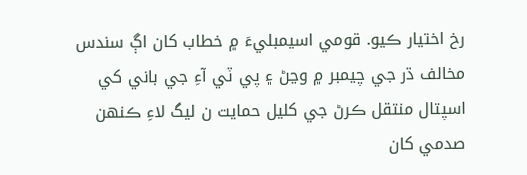رخ اختيار ڪيو. قومي اسيمبليءَ ۾ خطاب کان اڳ سندس مخالف ڌر جي چيمبر ۾ وڃڻ ۽ پي ٽي آءِ جي باني کي اسپتال منتقل ڪرڻ جي کليل حمايت ن ليگ لاءِ ڪنهن صدمي کان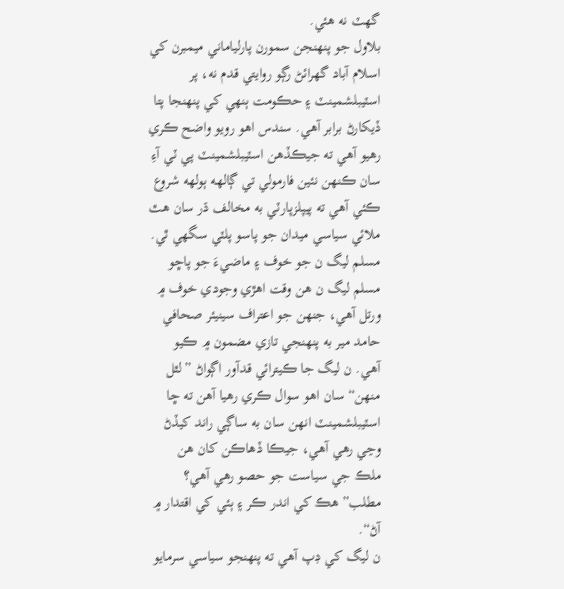گهٽ نه هئي.
بلاول جو پنهنجن سمورن پارلياماني ميمبرن کي اسلام آباد گهرائڻ رڳو روايتي قدم نه، پر اسٽيبلشمينٽ ۽ حڪومت ٻنهي کي پنهنجا پتا ڏيکارڻ برابر آهي. سندس اهو رويو واضح ڪري رهيو آهي ته جيڪڏهن اسٽيبلشمينٽ پي ٽي آءِ سان ڪنهن نئين فارمولي تي ڳالهه ٻولهه شروع ڪئي آهي ته پيپلزپارٽي به مخالف ڌر سان هٿ ملائي سياسي ميدان جو پاسو پلٽي سگهي ٿي.
مسلم ليگ ن جو خوف ۽ ماضيءَ جو پاڇو
مسلم ليگ ن هن وقت اهڙي وجودي خوف ۾ ورتل آهي، جنهن جو اعتراف سينيئر صحافي حامد مير به پنهنجي تازي مضمون ۾ ڪيو آهي. ن ليگ جا ڪيترائي قدآور اڳواڻ ”لٿل منهن“ سان اهو سوال ڪري رهيا آهن ته ڇا اسٽيبلشمينٽ انهن سان به ساڳي راند کيڏڻ وڃي رهي آهي، جيڪا ڏهاڪن کان هن ملڪ جي سياست جو حصو رهي آهي؟ مطلب”هڪ کي اندر ڪر ۽ ٻئي کي اقتدار ۾ آڻ“.
ن ليگ کي ڊپ آهي ته پنهنجو سياسي سرمايو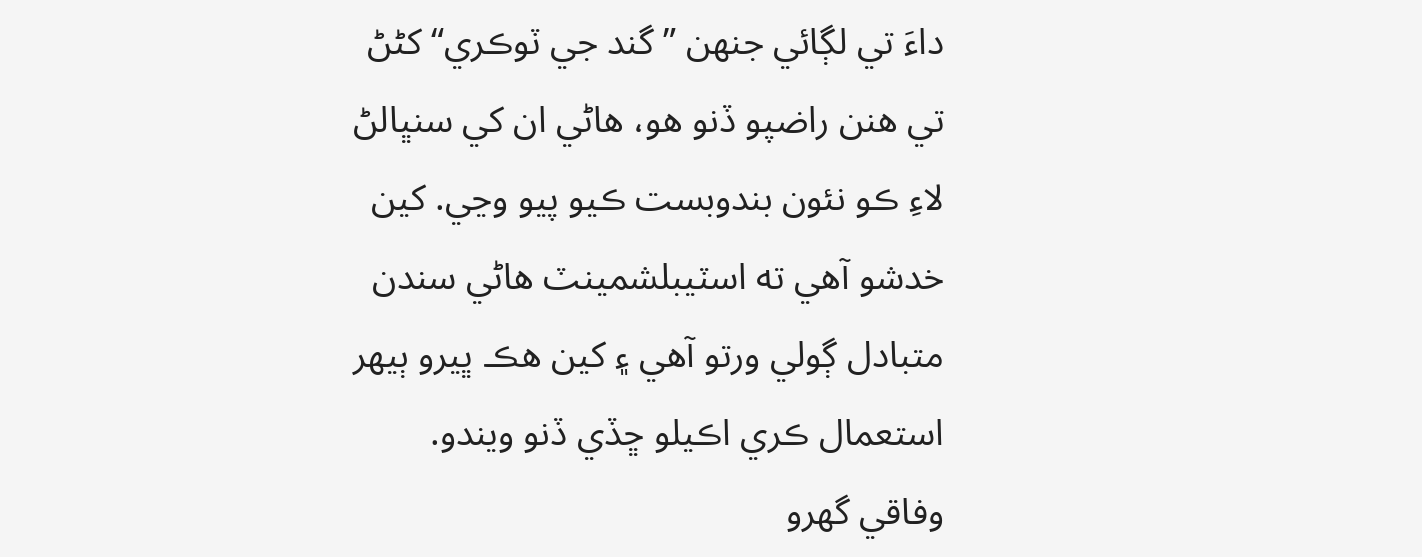داءَ تي لڳائي جنهن ”گند جي ٽوڪري“ کڻڻ تي هنن راضپو ڏنو هو، هاڻي ان کي سنڀالڻ لاءِ ڪو نئون بندوبست ڪيو پيو وڃي. کين خدشو آهي ته اسٽيبلشمينٽ هاڻي سندن متبادل ڳولي ورتو آهي ۽ کين هڪ ڀيرو ٻيهر استعمال ڪري اڪيلو ڇڏي ڏنو ويندو.
وفاقي گهرو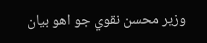وزير محسن نقوي جو اهو بيان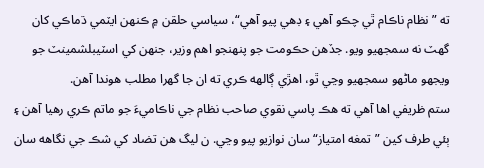ته ”نظام ناڪام ٿي چڪو آهي ۽ ڊهي پيو آهي“، سياسي حلقن ۾ ڪنهن ايٽمي ڌماڪي کان گهٽ نه سمجهيو ويو. جڏهن حڪومت جو پنهنجو اهم وزير، جنهن کي اسٽيبلشمينٽ جو ويجهو ماڻهو سمجهيو وڃي ٿو، اهڙي ڳالهه ڪري ته ان جا گهرا مطلب هوندا آهن.
ستم ظريفي اها آهي ته هڪ پاسي نقوي صاحب نظام جي ناڪاميءَ جو ماتم ڪري رهيا آهن ۽ ٻئي طرف کين ”تمغه امتياز“ سان نوازيو پيو وڃي. ن ليگ هن تضاد کي شڪ جي نگاهه سان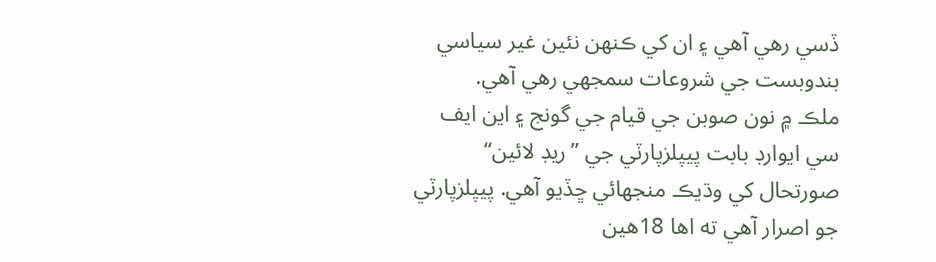ڏسي رهي آهي ۽ ان کي ڪنهن نئين غير سياسي بندوبست جي شروعات سمجهي رهي آهي.
ملڪ ۾ نون صوبن جي قيام جي گونج ۽ اين ايف سي ايوارڊ بابت پيپلزپارٽي جي ”ريڊ لائين“ صورتحال کي وڌيڪ منجهائي ڇڏيو آهي. پيپلزپارٽي جو اصرار آهي ته اها 18هين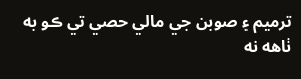ترميم ۽ صوبن جي مالي حصي تي ڪو به ٺاهه نه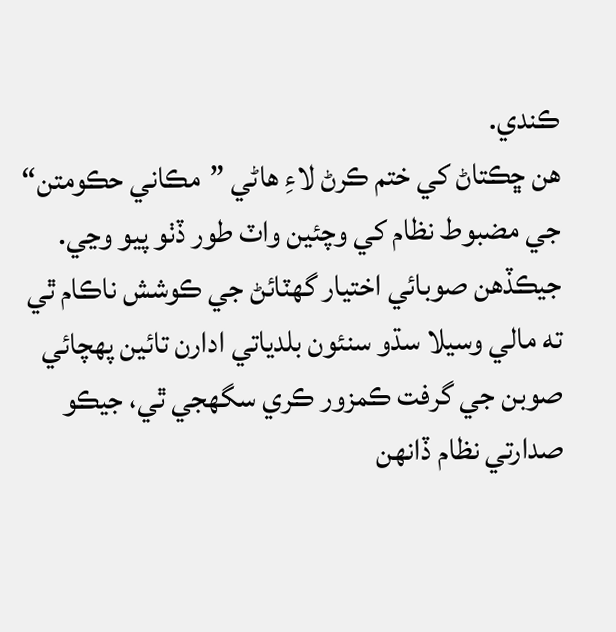ڪندي.
هن ڇڪتاڻ کي ختم ڪرڻ لاءِ هاڻي ”مڪاني حڪومتن“ جي مضبوط نظام کي وچئين واٽ طور ڏٺو پيو وڃي. جيڪڏهن صوبائي اختيار گهٽائڻ جي ڪوشش ناڪام ٿي ته مالي وسيلا سڌو سنئون بلدياتي ادارن تائين پهچائي صوبن جي گرفت ڪمزور ڪري سگهجي ٿي، جيڪو صدارتي نظام ڏانهن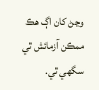وڃڻ کان اڳ هڪ ممڪن آزمائش ٿي سگهي ٿي.